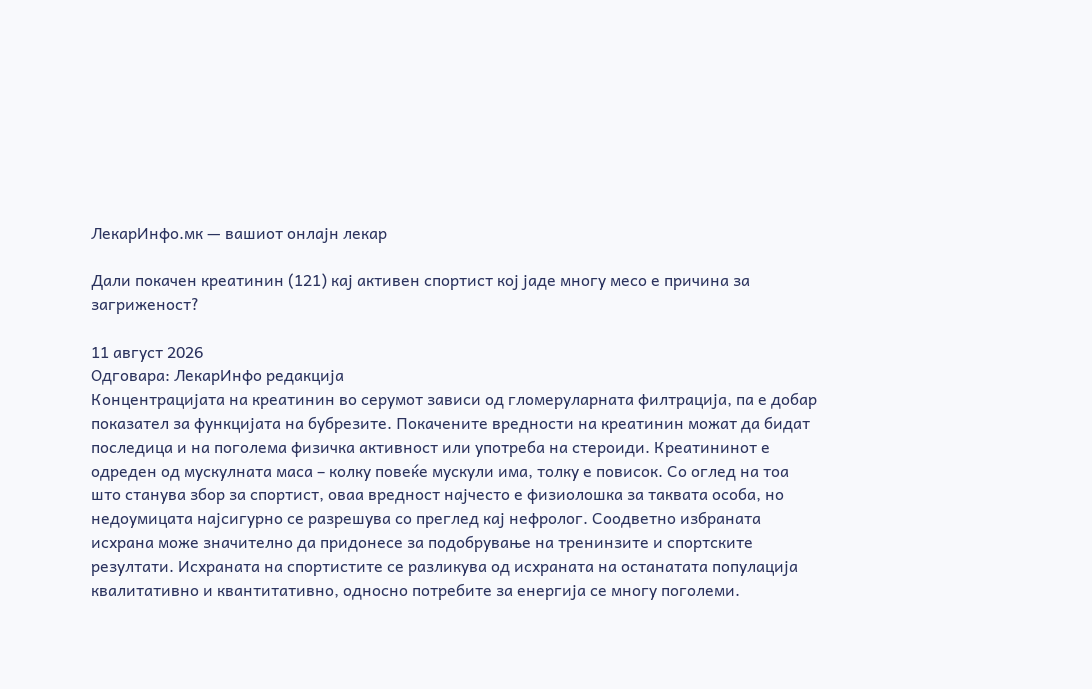ЛекарИнфо.мк — вашиот онлајн лекар

Дали покачен креатинин (121) кај активен спортист кој јаде многу месо е причина за загриженост?

11 август 2026
Одговара: ЛекарИнфо редакција
Концентрацијата на креатинин во серумот зависи од гломеруларната филтрација, па е добар показател за функцијата на бубрезите. Покачените вредности на креатинин можат да бидат последица и на поголема физичка активност или употреба на стероиди. Креатининот е одреден од мускулната маса – колку повеќе мускули има, толку е повисок. Со оглед на тоа што станува збор за спортист, оваа вредност најчесто е физиолошка за таквата особа, но недоумицата најсигурно се разрешува со преглед кај нефролог. Соодветно избраната исхрана може значително да придонесе за подобрување на тренинзите и спортските резултати. Исхраната на спортистите се разликува од исхраната на останатата популација квалитативно и квантитативно, односно потребите за енергија се многу поголеми.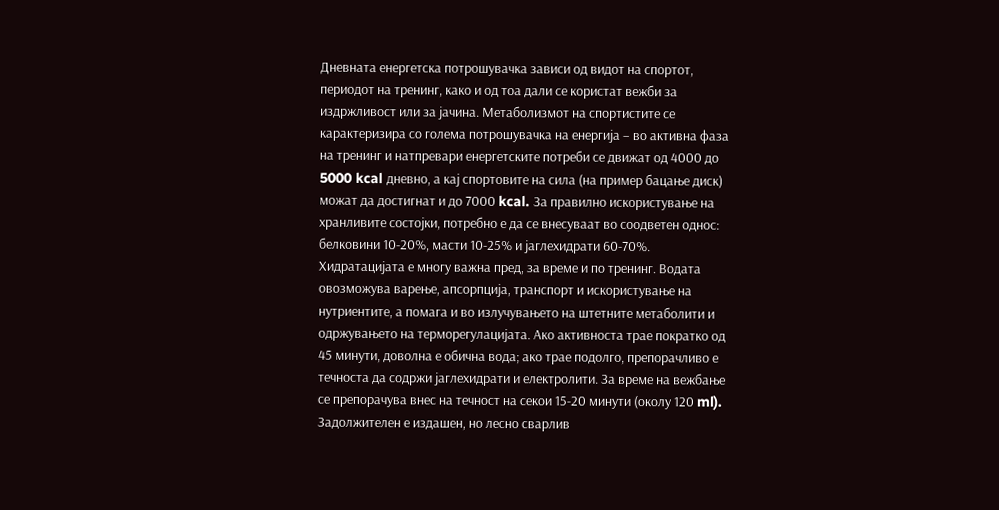Дневната енергетска потрошувачка зависи од видот на спортот, периодот на тренинг, како и од тоа дали се користат вежби за издржливост или за јачина. Метаболизмот на спортистите се карактеризира со голема потрошувачка на енергија – во активна фаза на тренинг и натпревари енергетските потреби се движат од 4000 до 5000 kcal дневно, а кај спортовите на сила (на пример бацање диск) можат да достигнат и до 7000 kcal. За правилно искористување на хранливите состојки, потребно е да се внесуваат во соодветен однос: белковини 10-20%, масти 10-25% и јаглехидрати 60-70%. Хидратацијата е многу важна пред, за време и по тренинг. Водата овозможува варење, апсорпција, транспорт и искористување на нутриентите, а помага и во излучувањето на штетните метаболити и одржувањето на терморегулацијата. Ако активноста трае пократко од 45 минути, доволна е обична вода; ако трае подолго, препорачливо е течноста да содржи јаглехидрати и електролити. За време на вежбање се препорачува внес на течност на секои 15-20 минути (околу 120 ml). Задолжителен е издашен, но лесно сварлив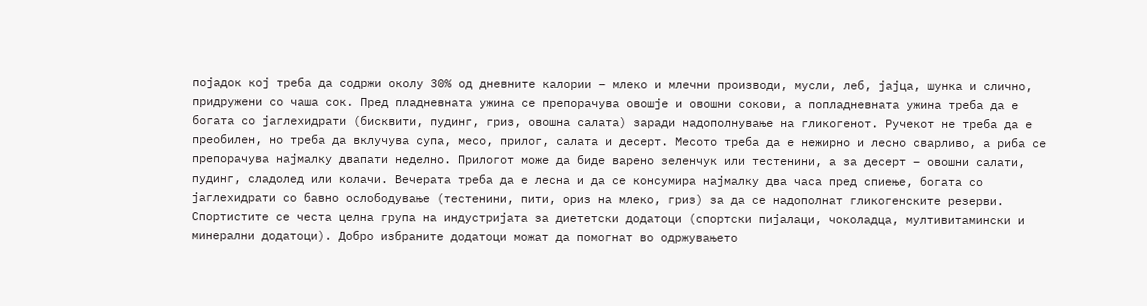појадок кој треба да содржи околу 30% од дневните калории – млеко и млечни производи, мусли, леб, јајца, шунка и слично, придружени со чаша сок. Пред пладневната ужина се препорачува овошје и овошни сокови, а попладневната ужина треба да е богата со јаглехидрати (бисквити, пудинг, гриз, овошна салата) заради надополнување на гликогенот. Ручекот не треба да е преобилен, но треба да вклучува супа, месо, прилог, салата и десерт. Месото треба да е нежирно и лесно сварливо, а риба се препорачува најмалку двапати неделно. Прилогот може да биде варено зеленчук или тестенини, а за десерт – овошни салати, пудинг, сладолед или колачи. Вечерата треба да е лесна и да се консумира најмалку два часа пред спиење, богата со јаглехидрати со бавно ослободување (тестенини, пити, ориз на млеко, гриз) за да се надополнат гликогенските резерви. Спортистите се честа целна група на индустријата за диететски додатоци (спортски пијалаци, чоколадца, мултивитамински и минерални додатоци). Добро избраните додатоци можат да помогнат во одржувањето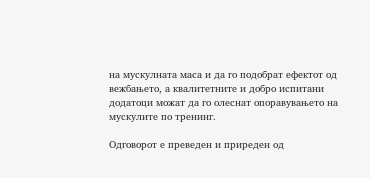на мускулната маса и да го подобрат ефектот од вежбањето, а квалитетните и добро испитани додатоци можат да го олеснат опоравувањето на мускулите по тренинг.

Одговорот е преведен и приреден од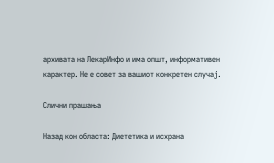архивата на ЛекарИнфо и има општ, информативен карактер. Не е совет за вашиот конкретен случај.

Слични прашања

Назад кон областа: Диететика и исхрана